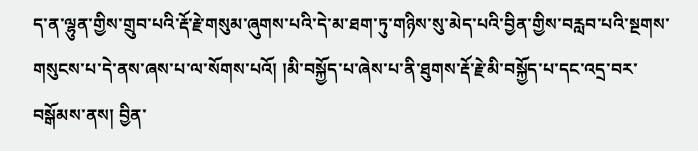ད་ན་ལྷུན་གྱིས་གྲུབ་པའི་རྡོ་རྗེ་གསུམ་ཞུགས་པའི་དེ་མ་ཐག་ཏུ་གཉིས་སུ་མེད་པའི་བྱིན་གྱིས་བརླབ་པའི་སྔགས་གསུངས་པ་དེ་ནས་ཞས་པ་ལ་སོགས་པའོ། །མི་བསྐྱོད་པ་ཞེས་པ་ནི་ཐུགས་རྡོ་རྗེ་མི་བསྐྱོད་པ་དང་འདྲ་བར་བསྒོམས་ནས། བྱིན་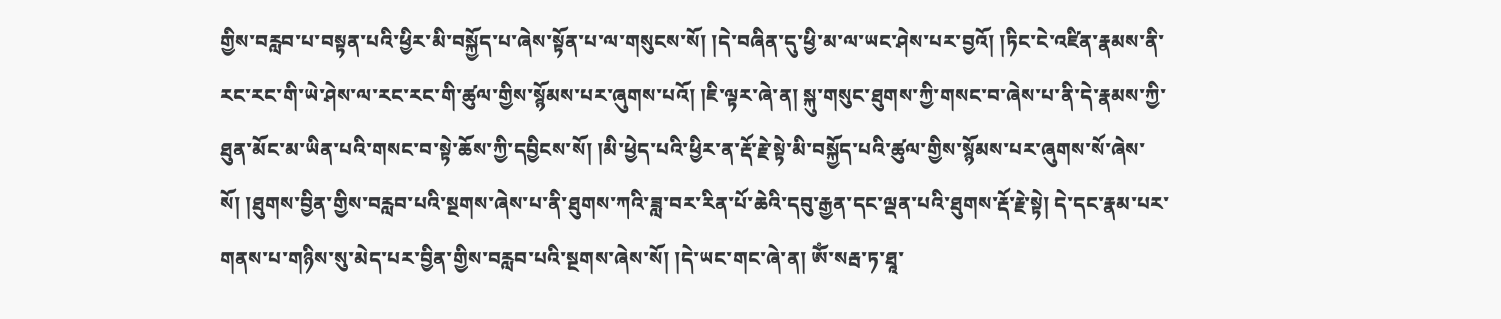གྱིས་བརླབ་པ་བསྟན་པའི་ཕྱིར་མི་བསྐྱོད་པ་ཞེས་སྟོན་པ་ལ་གསུངས་སོ། །དེ་བཞིན་དུ་ཕྱི་མ་ལ་ཡང་ཤེས་པར་བྱའོ། །ཏིང་ངེ་འཛིན་རྣམས་ནི་རང་རང་གི་ཡེ་ཤེས་ལ་རང་རང་གི་ཚུལ་གྱིས་སྙོམས་པར་ཞུགས་པའོ། །ཇི་ལྟར་ཞེ་ན། སྐུ་གསུང་ཐུགས་ཀྱི་གསང་བ་ཞེས་པ་ནི་དེ་རྣམས་ཀྱི་ཐུན་མོང་མ་ཡིན་པའི་གསང་བ་སྟེ་ཆོས་ཀྱི་དབྱིངས་སོ། །མི་ཕྱེད་པའི་ཕྱིར་ན་རྡོ་རྗེ་སྟེ་མི་བསྐྱོད་པའི་ཚུལ་གྱིས་སྙོམས་པར་ཞུགས་སོ་ཞེས་སོ། །ཐུགས་བྱིན་གྱིས་བརླབ་པའི་སྔགས་ཞེས་པ་ནི་ཐུགས་ཀའི་ཟླ་བར་རིན་པོ་ཆེའི་དབུ་རྒྱན་དང་ལྡན་པའི་ཐུགས་རྡོ་རྗེ་སྟེ། དེ་དང་རྣམ་པར་གནས་པ་གཉིས་སུ་མེད་པར་བྱིན་གྱིས་བརླབ་པའི་སྔགས་ཞེས་སོ། །དེ་ཡང་གང་ཞེ་ན། ཨོཾ་སརྦ་ཏ་ཐཱ་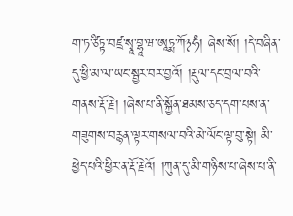ག་ཏ་ཙིཏྟ་བཛྲ་སྭཱ་བྷཱ་ཝ་ཨཱཏྨ་ཀོ྅ཧཾ། ཞེས་སོ། །དེ་བཞིན་དུ་ཕྱི་མ་ལ་ཡང་སྦྱར་བར་བྱའོ། །རྡུལ་དང་བྲལ་བའི་གནས་རྡོ་རྗེ། །ཞེས་པ་ནི་སྐྱོན་ཐམས་ཅད་དག་པས་ན་གཟུགས་བརྙན་ལྟར་གསལ་བའི་མེ་ལོང་ལྟ་བུ་སྟེ། མི་ཕྱེད་པའི་ཕྱིར་ན་རྡོ་རྗེའོ། །ཀུན་དུ་མི་གཉིས་པ་ཞེས་པ་ནི་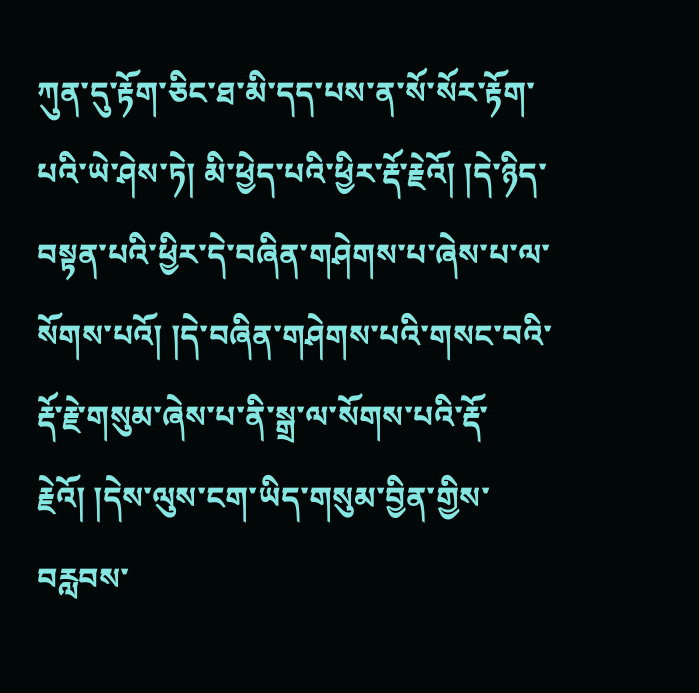ཀུན་དུ་རྟོག་ཅིང་ཐ་མི་དད་པས་ན་སོ་སོར་རྟོག་པའི་ཡེ་ཤེས་ཏེ། མི་ཕྱེད་པའི་ཕྱིར་རྡོ་རྗེའོ། །དེ་ཉིད་བསྟན་པའི་ཕྱིར་དེ་བཞིན་གཤེགས་པ་ཞེས་པ་ལ་སོགས་པའོ། །དེ་བཞིན་གཤེགས་པའི་གསང་བའི་རྡོ་རྗེ་གསུམ་ཞེས་པ་ནི་སྒྲ་ལ་སོགས་པའི་རྡོ་རྗེའོ། །དེས་ལུས་ངག་ཡིད་གསུམ་བྱིན་གྱིས་བརླབས་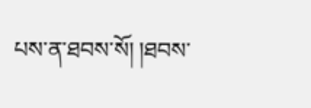པས་ན་ཐབས་སོ། །ཐབས་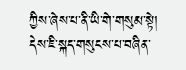ཀྱིས་ཞེས་པ་ནི་ཡི་གེ་གསུམ་སྟེ། དེས་ཇི་སྐད་གསུངས་པ་བཞིན་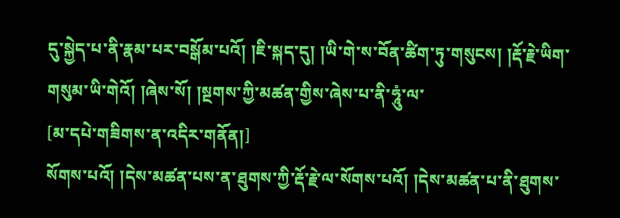དུ་སྐྱེད་པ་ནི་རྣམ་པར་བསྒོམ་པའོ། །ཇི་སྐད་དུ། །ཡི་གེ་ས་བོན་ཚིག་ཏུ་གསུངས། །རྡོ་རྗེ་ཡིག་གསུམ་ཡི་གེའོ། །ཞེས་སོ། །སྔགས་ཀྱི་མཚན་གྱིས་ཞེས་པ་ནི་ཧཱུཾ་ལ་
[མ་དཔེ་གཟིགས་ན་འདིར་གནོན།]
སོགས་པའོ། །དེས་མཚན་པས་ན་ཐུགས་ཀྱི་རྡོ་རྗེ་ལ་སོགས་པའོ། །དེས་མཚན་པ་ནི་ཐུགས་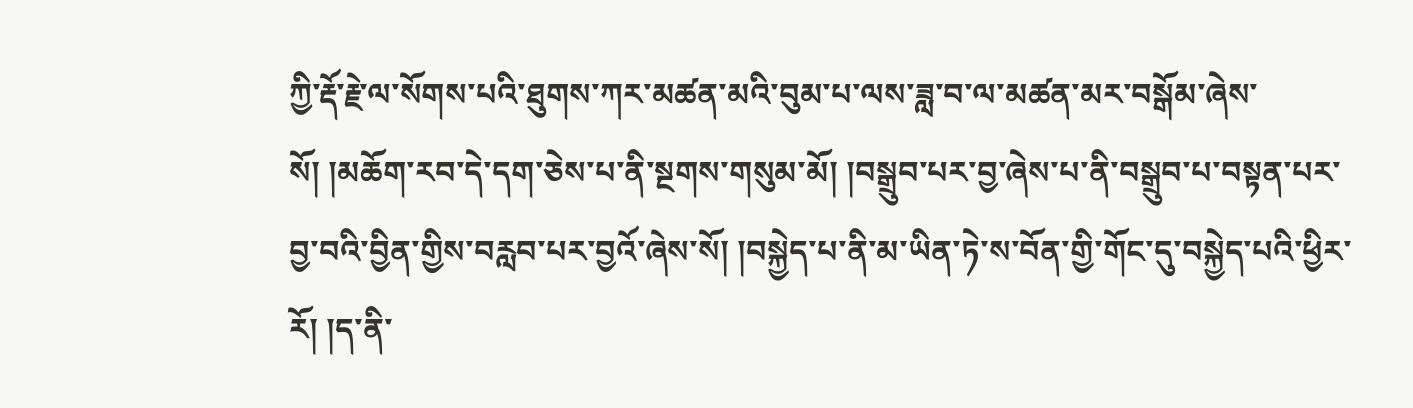ཀྱི་རྡོ་རྗེ་ལ་སོགས་པའི་ཐུགས་ཀར་མཚན་མའི་བུམ་པ་ལས་ཟླ་བ་ལ་མཚན་མར་བསྒོམ་ཞེས་སོ། །མཆོག་རབ་དེ་དག་ཅེས་པ་ནི་སྔགས་གསུམ་མོ། །བསྒྲུབ་པར་བྱ་ཞེས་པ་ནི་བསྒྲུབ་པ་བསྟན་པར་བྱ་བའི་བྱིན་གྱིས་བརླབ་པར་བྱའོ་ཞེས་སོ། །བསྐྱེད་པ་ནི་མ་ཡིན་ཏེ་ས་བོན་གྱི་གོང་དུ་བསྐྱེད་པའི་ཕྱིར་རོ། །ད་ནི་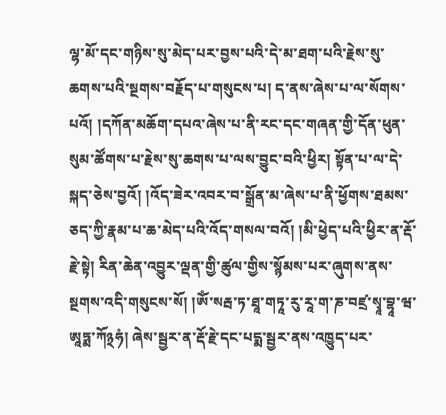ལྷ་མོ་དང་གཉིས་སུ་མེད་པར་བྱས་པའི་དེ་མ་ཐག་པའི་རྗེས་སུ་ཆགས་པའི་སྔགས་བརྗོད་པ་གསུངས་པ། ད་ནས་ཞེས་པ་ལ་སོགས་པའོ། །དཀོན་མཆོག་དཔའ་ཞེས་པ་ནི་རང་དང་གཞན་གྱི་དོན་ཕུན་སུམ་ཚོགས་པ་རྗེས་སུ་ཆགས་པ་ལས་བྱུང་བའི་ཕྱིར། སྟོན་པ་ལ་དེ་སྐད་ཅེས་བྱའོ། །འོད་ཟེར་འབར་བ་སྒྲོན་མ་ཞེས་པ་ནི་ཕྱོགས་ཐམས་ཅད་ཀྱི་རྣམ་པ་ཆ་མེད་པའི་འོད་གསལ་བའོ། །མི་ཕྱེད་པའི་ཕྱིར་ན་རྡོ་རྗེ་སྟེ། རིན་ཆེན་འབྱུར་ལྡན་གྱི་ཚུལ་གྱིས་སྙོམས་པར་ཞུགས་ནས་སྔགས་འདི་གསུངས་སོ། །ཨོཾ་སརྦ་ཏ་ཐཱ་གཏཱ་རུ་རཱ་ག་ཎ་བཛྲ་སྭཱ་བྷཱ་ཝ་ཨཱཏྨ་ཀོ྅ཧཾ། ཞེས་སྦྱར་ན་རྡོ་རྗེ་དང་པདྨ་སྦྱར་ནས་འཁྱུད་པར་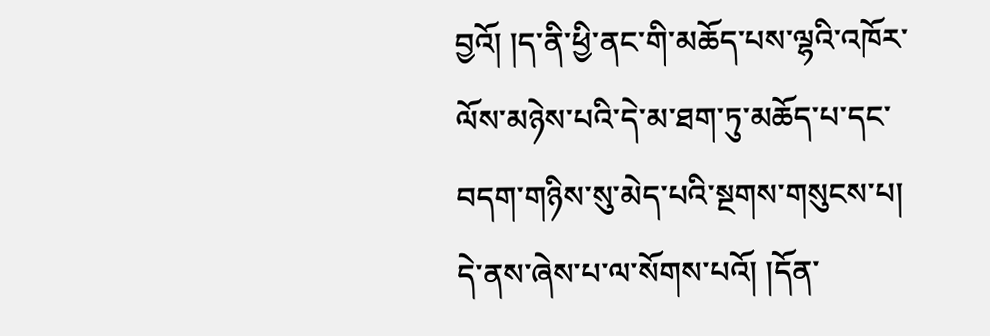བྱའོ། །ད་ནི་ཕྱི་ནང་གི་མཆོད་པས་ལྷའི་འཁོར་ལོས་མཉེས་པའི་དེ་མ་ཐག་ཏུ་མཆོད་པ་དང་བདག་གཉིས་སུ་མེད་པའི་སྔགས་གསུངས་པ། དེ་ནས་ཞེས་པ་ལ་སོགས་པའོ། །དོན་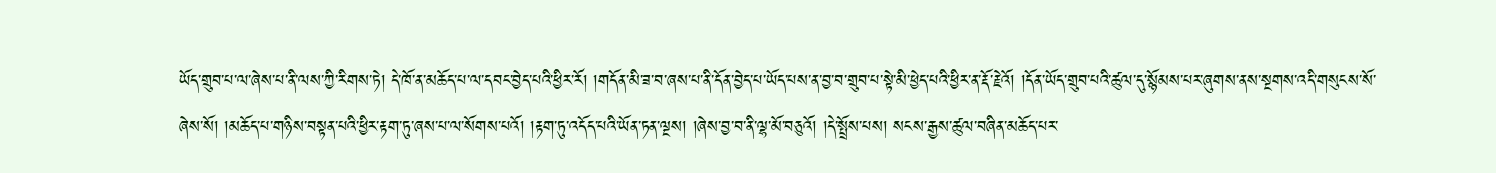ཡོད་གྲུབ་པ་ལ་ཞེས་པ་ནི་ལས་ཀྱི་རིགས་ཏེ། དེ་ཁོ་ན་མཆོད་པ་ལ་དབང་བྱེད་པའི་ཕྱིར་རོ། །གདོན་མི་ཟ་བ་ཞས་པ་ནི་དོན་བྱེད་པ་ཡོད་པས་ན་བྱ་བ་གྲུབ་པ་སྟེ་མི་ཕྱེད་པའི་ཕྱིར་ན་རྡོ་རྗེའོ། །དོན་ཡོད་གྲུབ་པའི་ཚུལ་དུ་སྙོམས་པར་ཞུགས་ནས་སྔགས་འདི་གསུངས་སོ་ཞེས་སོ། །མཆོད་པ་གཉིས་བསྟན་པའི་ཕྱིར་རྟག་ཏུ་ཞས་པ་ལ་སོགས་པའོ། །རྟག་ཏུ་འདོད་པའི་ཡོན་ཏན་ལྔས། །ཞེས་བྱ་བ་ནི་ལྷ་མོ་བཅུའོ། །དེ་སྤྲོས་པས། སངས་རྒྱས་ཚུལ་བཞིན་མཆོད་པར་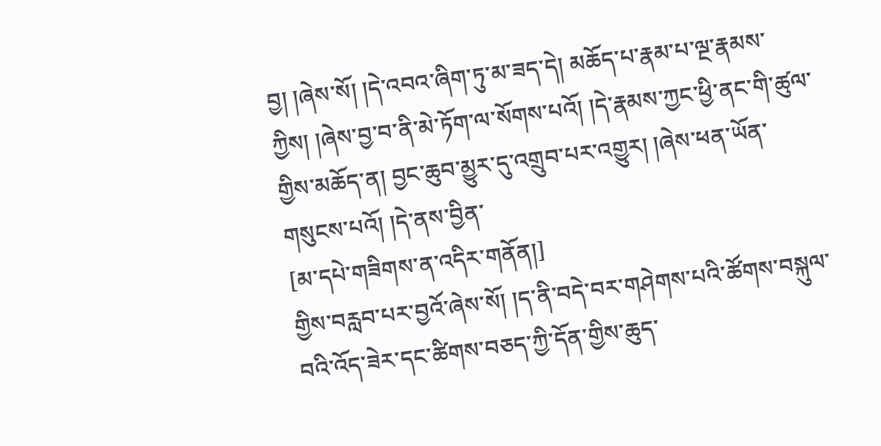བྱ། །ཞེས་སོ། །དེ་འབའ་ཞིག་ཏུ་མ་ཟད་དེ། མཆོད་པ་རྣམ་པ་ལྔ་རྣམས་ཀྱིས། །ཞེས་བྱ་བ་ནི་མེ་ཏོག་ལ་སོགས་པའོ། །དེ་རྣམས་ཀྱང་ཕྱི་ནང་གི་ཚུལ་གྱིས་མཆོད་ན། བྱང་ཆུབ་མྱུར་དུ་འགྲུབ་པར་འགྱུར། །ཞེས་ཕན་ཡོན་གསུངས་པའོ། །དེ་ནས་བྱིན་
[མ་དཔེ་གཟིགས་ན་འདིར་གནོན།]
གྱིས་བརླབ་པར་བྱའོ་ཞེས་སོ། །ད་ནི་བདེ་བར་གཤེགས་པའི་ཚོགས་བསྐུལ་བའི་འོད་ཟེར་དང་ཚིགས་བཅད་ཀྱི་དོན་གྱིས་ཆུད་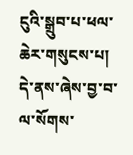ངུའི་སྒྲུབ་པ་ཕལ་ཆེར་གསུངས་པ། དེ་ནས་ཞེས་བྱ་བ་ལ་སོགས་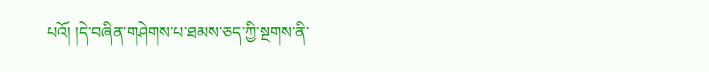པའོ། །དེ་བཞིན་གཤེགས་པ་ཐམས་ཅད་ཀྱི་སྔགས་ནི་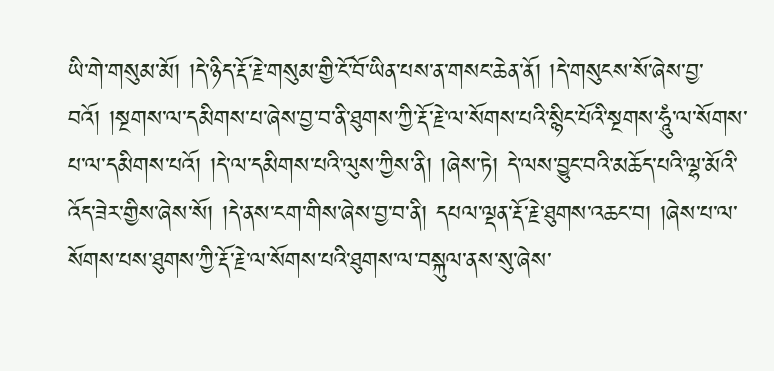ཡི་གེ་གསུམ་མོ། །དེ་ཉིད་རྡོ་རྗེ་གསུམ་གྱི་ངོ་བོ་ཡིན་པས་ན་གསང་ཆེན་ནོ། །དེ་གསུངས་སོ་ཞེས་བྱ་བའོ། །སྔགས་ལ་དམིགས་པ་ཞེས་བྱ་བ་ནི་ཐུགས་ཀྱི་རྡོ་རྗེ་ལ་སོགས་པའི་སྙིང་པོའི་སྔགས་ཧཱུཾ་ལ་སོགས་པ་ལ་དམིགས་པའོ། །དེ་ལ་དམིགས་པའི་ལུས་ཀྱིས་ནི། །ཞེས་ཏེ། དེ་ལས་བྱུང་བའི་མཆོད་པའི་ལྷ་མོའི་འོད་ཟེར་གྱིས་ཞེས་སོ། །དེ་ནས་ངག་གིས་ཞེས་བྱ་བ་ནི། དཔལ་ལྡན་རྡོ་རྗེ་ཐུགས་འཆང་བ། །ཞེས་པ་ལ་སོགས་པས་ཐུགས་ཀྱི་རྡོ་རྗེ་ལ་སོགས་པའི་ཐུགས་ལ་བསྐུལ་ནས་སུ་ཞེས་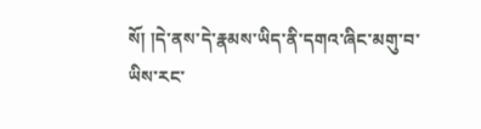སོ། །དེ་ནས་དེ་རྣམས་ཡིད་ནི་དགའ་ཞིང་མགུ་བ་ཡིས་རང་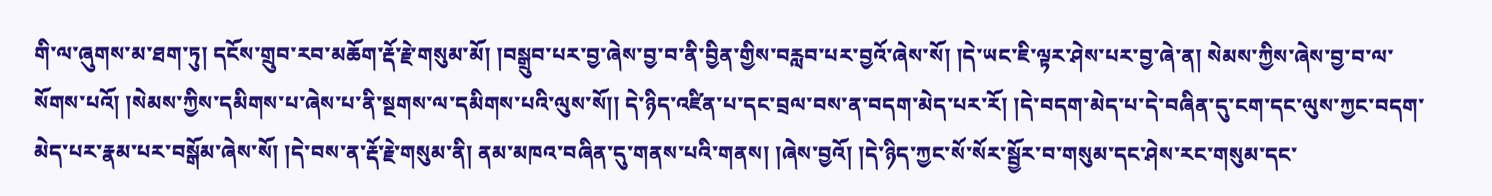གི་ལ་ཞུགས་མ་ཐག་ཏུ། དངོས་གྲུབ་རབ་མཆོག་རྡོ་རྗེ་གསུམ་མོ། །བསྒྲུབ་པར་བྱ་ཞེས་བྱ་བ་ནི་བྱིན་གྱིས་བརླབ་པར་བྱའོ་ཞེས་སོ། །དེ་ཡང་ཇི་ལྟར་ཤེས་པར་བྱ་ཞེ་ན། སེམས་ཀྱིས་ཞེས་བྱ་བ་ལ་སོགས་པའོ། །སེམས་ཀྱིས་དམིགས་པ་ཞེས་པ་ནི་སྔགས་ལ་དམིགས་པའི་ལུས་སོ།། དེ་ཉིད་འཛིན་པ་དང་བྲལ་བས་ན་བདག་མེད་པར་རོ། །དེ་བདག་མེད་པ་དེ་བཞིན་དུ་ངག་དང་ལུས་ཀྱང་བདག་མེད་པར་རྣམ་པར་བསྒོམ་ཞེས་སོ། །དེ་བས་ན་རྡོ་རྗེ་གསུམ་ནི། ནམ་མཁའ་བཞིན་དུ་གནས་པའི་གནས། །ཞེས་བྱའོ། །དེ་ཉིད་ཀྱང་སོ་སོར་སྦྱོར་བ་གསུམ་དང་ཤེས་རང་གསུམ་དང་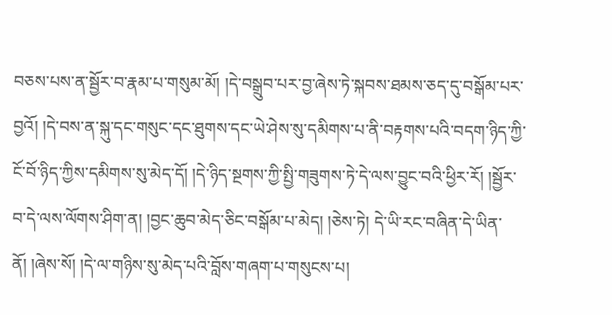བཅས་པས་ན་སྦྱོར་བ་རྣམ་པ་གསུམ་མོ། །དེ་བསྒྲུབ་པར་བྱ་ཞེས་ཏེ་སྐབས་ཐམས་ཅད་དུ་བསྒོམ་པར་བྱའོ། །དེ་བས་ན་སྐུ་དང་གསུང་དང་ཐུགས་དང་ཡེ་ཤེས་སུ་དམིགས་པ་ནི་བརྟགས་པའི་བདག་ཉིད་ཀྱི་ངོ་བོ་ཉིད་ཀྱིས་དམིགས་སུ་མེད་དོ། །དེ་ཉིད་སྔགས་ཀྱི་སྤྱི་གཟུགས་ཏེ་དེ་ལས་བྱུང་བའི་ཕྱིར་རོ། །སྦྱོར་བ་དེ་ལས་ལོགས་ཤིག་ན། །བྱང་ཆུབ་མེད་ཅིང་བསྒོམ་པ་མེད། །ཅེས་ཏེ། དེ་ཡི་རང་བཞིན་དེ་ཡིན་ནོ། །ཞེས་སོ། །དེ་ལ་གཉིས་སུ་མེད་པའི་བློས་གཞག་པ་གསུངས་པ།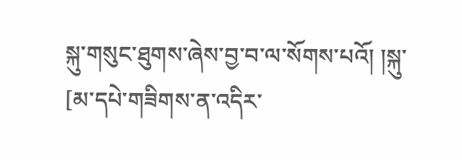སྐུ་གསུང་ཐུགས་ཞེས་བྱ་བ་ལ་སོགས་པའོ། །སྐུ་
[མ་དཔེ་གཟིགས་ན་འདིར་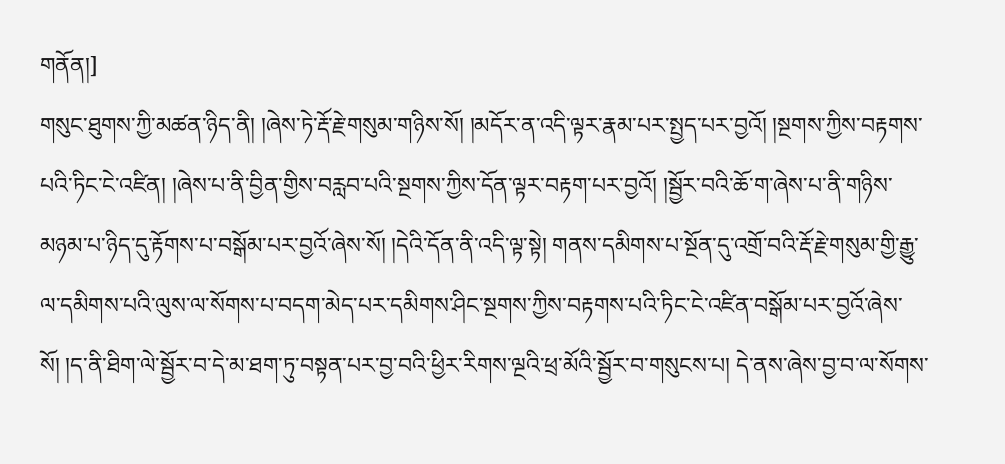གནོན།]
གསུང་ཐུགས་ཀྱི་མཚན་ཉིད་ནི། །ཞེས་ཏེ་རྡོ་རྗེ་གསུམ་གཉིས་སོ། །མདོར་ན་འདི་ལྟར་རྣམ་པར་སྤྱད་པར་བྱའོ། །སྔགས་ཀྱིས་བརྟགས་པའི་ཏིང་ངེ་འཛིན། །ཞེས་པ་ནི་བྱིན་གྱིས་བརླབ་པའི་སྔགས་ཀྱིས་དོན་ལྟར་བརྟག་པར་བྱའོ། །སྦྱོར་བའི་ཆོ་ག་ཞེས་པ་ནི་གཉིས་མཉམ་པ་ཉིད་དུ་རྟོགས་པ་བསྒོམ་པར་བྱའོ་ཞེས་སོ། །དེའི་དོན་ནི་འདི་ལྟ་སྟེ། གནས་དམིགས་པ་སྔོན་དུ་འགྲོ་བའི་རྡོ་རྗེ་གསུམ་གྱི་རྒྱུ་ལ་དམིགས་པའི་ལུས་ལ་སོགས་པ་བདག་མེད་པར་དམིགས་ཤིང་སྔགས་ཀྱིས་བརྟགས་པའི་ཏིང་ངེ་འཛིན་བསྒོམ་པར་བྱའོ་ཞེས་སོ། །ད་ནི་ཐིག་ལེ་སྦྱོར་བ་དེ་མ་ཐག་ཏུ་བསྟན་པར་བྱ་བའི་ཕྱིར་རིགས་ལྔའི་ཕྲ་མོའི་སྦྱོར་བ་གསུངས་པ། དེ་ནས་ཞེས་བྱ་བ་ལ་སོགས་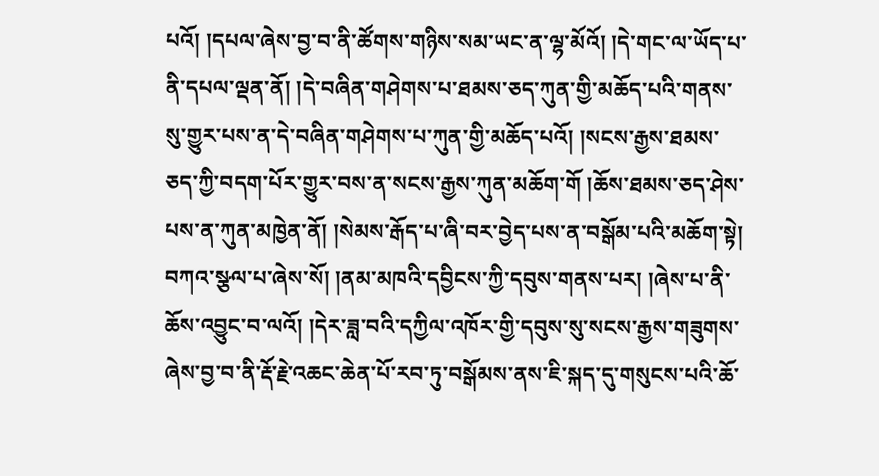པའོ། །དཔལ་ཞེས་བྱ་བ་ནི་ཚོགས་གཉིས་སམ་ཡང་ན་ལྷ་མོའོ། །དེ་གང་ལ་ཡོད་པ་ནི་དཔལ་ལྡན་ནོ། །དེ་བཞིན་གཤེགས་པ་ཐམས་ཅད་ཀུན་གྱི་མཆོད་པའི་གནས་སུ་གྱུར་པས་ན་དེ་བཞིན་གཤེགས་པ་ཀུན་གྱི་མཆོད་པའོ། །སངས་རྒྱས་ཐམས་ཅད་ཀྱི་བདག་པོར་གྱུར་བས་ན་སངས་རྒྱས་ཀུན་མཆོག་གོ །ཆོས་ཐམས་ཅད་ཤེས་པས་ན་ཀུན་མཁྱེན་ནོ། །སེམས་རྒོད་པ་ཞི་བར་བྱེད་པས་ན་བསྒོམ་པའི་མཆོག་སྟེ། བཀའ་སྩལ་པ་ཞེས་སོ། །ནམ་མཁའི་དབྱིངས་ཀྱི་དབུས་གནས་པར། །ཞེས་པ་ནི་ཆོས་འབྱུང་བ་ལའོ། །དེར་ཟླ་བའི་དཀྱིལ་འཁོར་གྱི་དབུས་སུ་སངས་རྒྱས་གཟུགས་ཞེས་བྱ་བ་ནི་རྡོ་རྗེ་འཆང་ཆེན་པོ་རབ་ཏུ་བསྒོམས་ནས་ཇི་སྐད་དུ་གསུངས་པའི་ཆོ་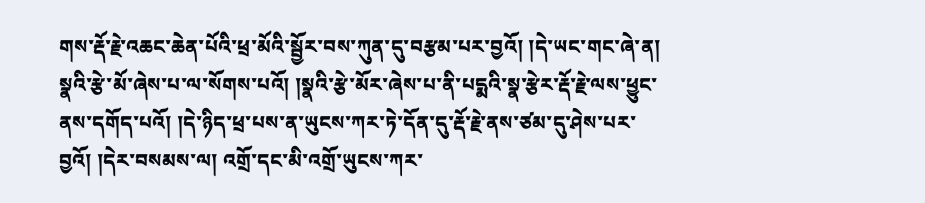གས་རྡོ་རྗེ་འཆང་ཆེན་པོའི་ཕྲ་མོའི་སྦྱོར་བས་ཀུན་དུ་བརྩམ་པར་བྱའོ། །དེ་ཡང་གང་ཞེ་ན། སྣའི་རྩེ་མོ་ཞེས་པ་ལ་སོགས་པའོ། །སྣའི་རྩེ་མོར་ཞེས་པ་ནི་པདྨའི་སྣ་རྩེར་རྡོ་རྗེ་ལས་ཕྱུང་ནས་དགོད་པའོ། །དེ་ཉིད་ཕྲ་པས་ན་ཡུངས་ཀར་ཏེ་དོན་དུ་རྡོ་རྗེ་ནས་ཙམ་དུ་ཤེས་པར་བྱའོ། །དེར་བསམས་ལ། འགྲོ་དང་མི་འགྲོ་ཡུངས་ཀར་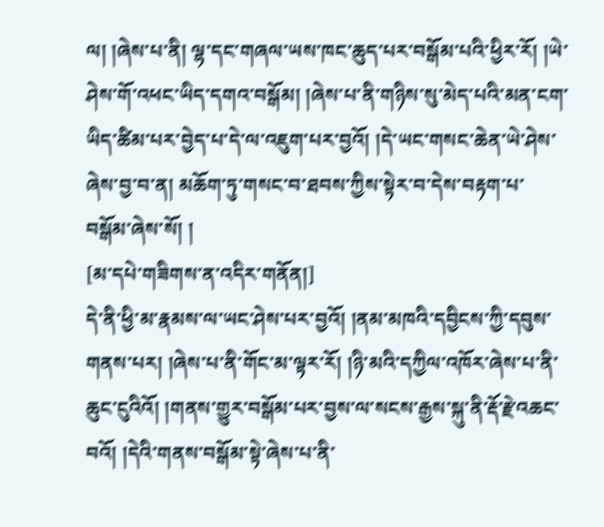ལ། །ཞེས་པ་ནི། ལྷ་དང་གཞལ་ཡས་ཁང་ཆུད་པར་བསྒོམ་པའི་ཕྱིར་རོ། །ཡེ་ཤེས་གོ་འཕང་ཡིད་དགའ་བསྒོམ། །ཞེས་པ་ནི་གཉིས་སུ་མེད་པའི་མན་ངག་ཡིད་ཚིམ་པར་བྱེད་པ་དེ་ལ་འཇུག་པར་བྱའོ། །དེ་ཡང་གསང་ཆེན་ཡེ་ཤེས་ཞེས་བྱ་བ་ན། མཆོག་ཏུ་གསང་བ་ཐབས་ཀྱིས་སྟེར་བ་དེས་བརྟག་པ་བསྒོམ་ཞེས་སོ། །
[མ་དཔེ་གཟིགས་ན་འདིར་གནོན།]
དེ་ནི་ཕྱི་མ་རྣམས་ལ་ཡང་ཤེས་པར་བྱའོ། །ནམ་མཁའི་དབྱིངས་ཀྱི་དབུས་གནས་པར། །ཞེས་པ་ནི་གོང་མ་ལྟར་རོ། །ཉི་མའི་དཀྱིལ་འཁོར་ཞེས་པ་ནི་ཆུང་ངུའིའོ། །གནས་གྱུར་བསྒོམ་པར་བྱས་ལ་སངས་རྒྱས་སྐུ་ནི་རྡོ་རྗེ་འཆང་བའོ། །དེའི་གནས་བསྒོམ་སྟེ་ཞེས་པ་ནི་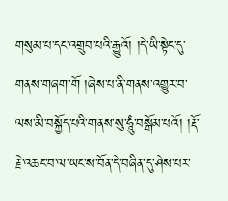གསུམ་པ་དང་འགྲུབ་པའི་རྒྱུའོ། །དེ་ཡི་སྟེང་དུ་གནས་གཞག་གོ །ཞེས་པ་ནི་གནས་འགྱུར་བ་ལས་མི་བསྐྱོད་པའི་གནས་སུ་ཧཱུཾ་བསྒོམ་པའོ། །རྡོ་རྗེ་འཆང་བ་ལ་ཡང་ས་བོན་དེ་བཞིན་དུ་ཤེས་པར་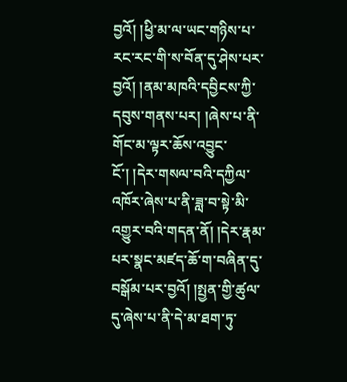བྱའོ། །ཕྱི་མ་ལ་ཡང་གཉིས་པ་རང་རང་གི་ས་བོན་དུ་ཤེས་པར་བྱའོ། །ནམ་མཁའི་དབྱིངས་ཀྱི་དབུས་གནས་པར། །ཞེས་པ་ནི་གོང་མ་ལྟར་ཆོས་འབྱུང་ངོ་། །དེར་གསལ་བའི་དཀྱིལ་འཁོར་ཞེས་པ་ནི་ཟླ་བ་སྟེ་མི་འགྱུར་བའི་གདན་ནོ། །དེར་རྣམ་པར་སྣང་མཛད་ཆོ་ག་བཞིན་དུ་བསྒོམ་པར་བྱའོ། །སྤྱན་གྱི་ཚུལ་དུ་ཞེས་པ་ནི་དེ་མ་ཐག་ཏུ་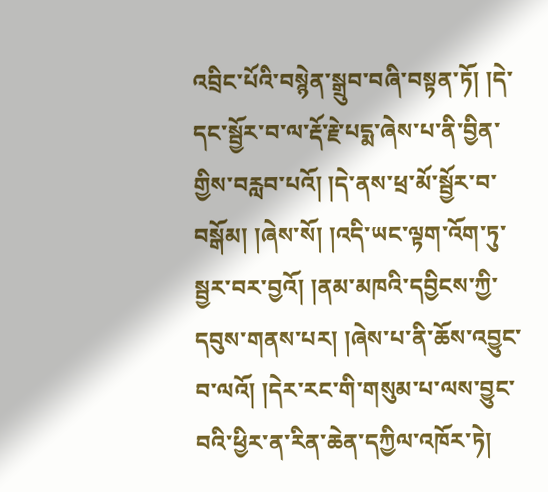འབྲིང་པོའི་བསྙེན་སྒྲུབ་བཞི་བསྟན་ཏོ། །དེ་དང་སྦྱོར་བ་ལ་རྡོ་རྗེ་པདྨ་ཞེས་པ་ནི་བྱིན་གྱིས་བརླབ་པའོ། །དེ་ནས་ཕྲ་མོ་སྦྱོར་བ་བསྒོམ། །ཞེས་སོ། །འདི་ཡང་ལྟག་འོག་ཏུ་སྦྱར་བར་བྱའོ། །ནམ་མཁའི་དབྱིངས་ཀྱི་དབུས་གནས་པར། །ཞེས་པ་ནི་ཆོས་འབྱུང་བ་ལའོ། །དེར་རང་གི་གསུམ་པ་ལས་བྱུང་བའི་ཕྱིར་ན་རིན་ཆེན་དཀྱིལ་འཁོར་ཏེ།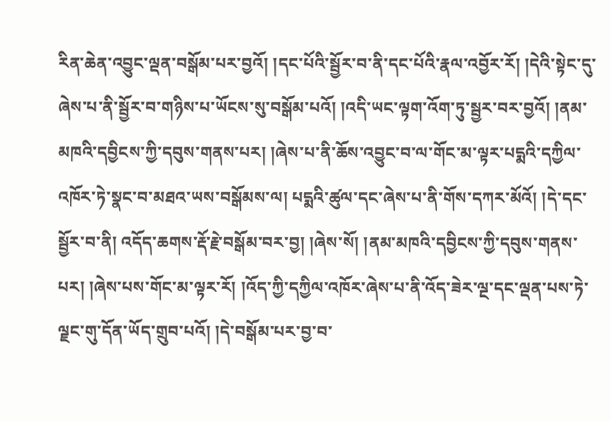རིན་ཆེན་འབྱུང་ལྡན་བསྒོམ་པར་བྱའོ། །དང་པོའི་སྦྱོར་བ་ནི་དང་པོའི་རྣལ་འབྱོར་རོ། །དེའི་སྟེང་དུ་ཞེས་པ་ནི་སྦྱོར་བ་གཉིས་པ་ཡོངས་སུ་བསྒོམ་པའོ། །འདི་ཡང་ལྟག་འོག་ཏུ་སྦྱར་བར་བྱའོ། །ནམ་མཁའི་དབྱིངས་ཀྱི་དབུས་གནས་པར། །ཞེས་པ་ནི་ཆོས་འབྱུང་བ་ལ་གོང་མ་ལྟར་པདྨའི་དཀྱིལ་འཁོར་ཏེ་སྣང་བ་མཐའ་ཡས་བསྒོམས་ལ། པདྨའི་ཚུལ་དང་ཞེས་པ་ནི་གོས་དཀར་མོའོ། །དེ་དང་སྦྱོར་བ་ནི། འདོད་ཆགས་རྡོ་རྗེ་བསྒོམ་བར་བྱ། །ཞེས་སོ། །ནམ་མཁའི་དབྱིངས་ཀྱི་དབུས་གནས་པར། །ཞེས་པས་གོང་མ་ལྟར་རོ། །འོད་ཀྱི་དཀྱིལ་འཁོར་ཞེས་པ་ནི་འོད་ཟེར་ལྔ་དང་ལྡན་པས་ཏེ་ལྗང་གུ་དོན་ཡོད་གྲུབ་པའོ། །དེ་བསྒོམ་པར་བྱ་བ་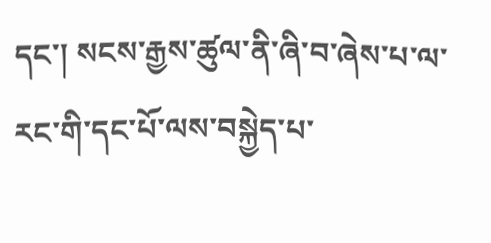དང་། སངས་རྒྱས་ཚུལ་ནི་ཞི་བ་ཞེས་པ་ལ་རང་གི་དང་པོ་ལས་བསྐྱེད་པ་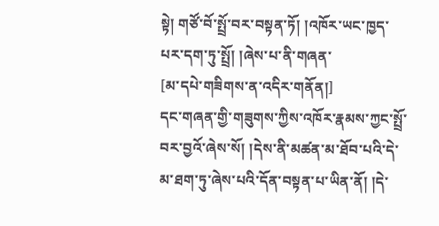སྟེ། གཙོ་བོ་སྤྲོ་བར་བསྟན་ཏོ། །འཁོར་ཡང་ཁྱད་པར་དག་ཏུ་སྤྲོ། །ཞེས་པ་ནི་གཞན་
[མ་དཔེ་གཟིགས་ན་འདིར་གནོན།]
དང་གཞན་གྱི་གཟུགས་ཀྱིས་འཁོར་རྣམས་ཀྱང་སྤྲོ་བར་བྱའོ་ཞེས་སོ། །དེས་ནི་མཚན་མ་ཐོབ་པའི་དེ་མ་ཐག་ཏུ་ཞེས་པའི་དོན་བསྟན་པ་ཡིན་ནོ། །དེ་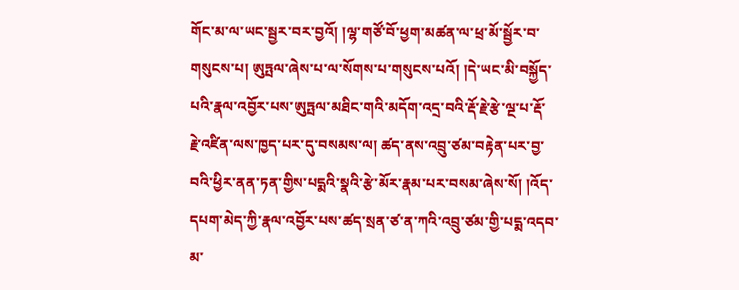གོང་མ་ལ་ཡང་སྦྱར་བར་བྱའོ། །ལྷ་གཙོ་བོ་ཕྱག་མཚན་ལ་ཕྲ་མོ་སྦྱོར་བ་གསུངས་པ། ཨུཏྤལ་ཞེས་པ་ལ་སོགས་པ་གསུངས་པའོ། །དེ་ཡང་མི་བསྐྱོད་པའི་རྣལ་འབྱོར་པས་ཨུཏྤལ་མཐིང་གའི་མདོག་འདྲ་བའི་རྡོ་རྗེ་རྩེ་ལྔ་པ་རྡོ་རྗེ་འཛིན་ལས་ཁྱད་པར་དུ་བསམས་ལ། ཚད་ནས་འབྲུ་ཙམ་བརྟེན་པར་བྱ་བའི་ཕྱིར་ནན་ཏན་གྱིས་པདྨའི་སྣའི་རྩེ་མོར་རྣམ་པར་བསམ་ཞེས་སོ། །འོད་དཔག་མེད་ཀྱི་རྣལ་འབྱོར་པས་ཚད་སྲན་ཙ་ན་ཀའི་འབྲུ་ཙམ་གྱི་པདྨ་འདབ་མ་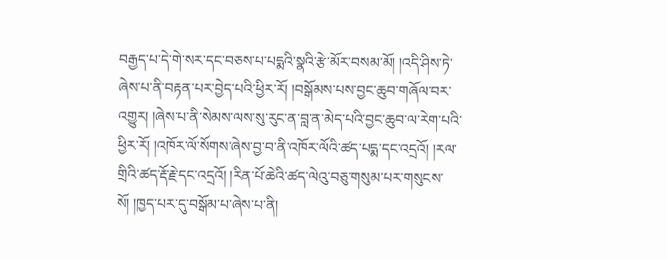བརྒྱད་པ་དེ་གེ་སར་དང་བཅས་པ་པདྨའི་སྣའི་རྩེ་མོར་བསམ་མོ། །འདི་ཤིས་ཏེ་ཞེས་པ་ནི་བརྟན་པར་བྱེད་པའི་ཕྱིར་རོ། །བསྒོམས་པས་བྱང་ཆུབ་གཞོལ་བར་འགྱུར། །ཞེས་པ་ནི་སེམས་ལས་སུ་རུང་ན་བླ་ན་མེད་པའི་བྱང་ཆུབ་ལ་རེག་པའི་ཕྱིར་རོ། །འཁོར་ལོ་སོགས་ཞེས་བྱ་བ་ནི་འཁོར་ལོའི་ཚད་པདྨ་དང་འདྲའོ། །རལ་གྲིའི་ཚད་རྡོ་རྗེ་དང་འདྲའོ། །རིན་པོ་ཆེའི་ཚད་ལེའུ་བཅུ་གསུམ་པར་གསུངས་སོ། །ཁྱད་པར་དུ་བསྒོམ་པ་ཞེས་པ་ནི།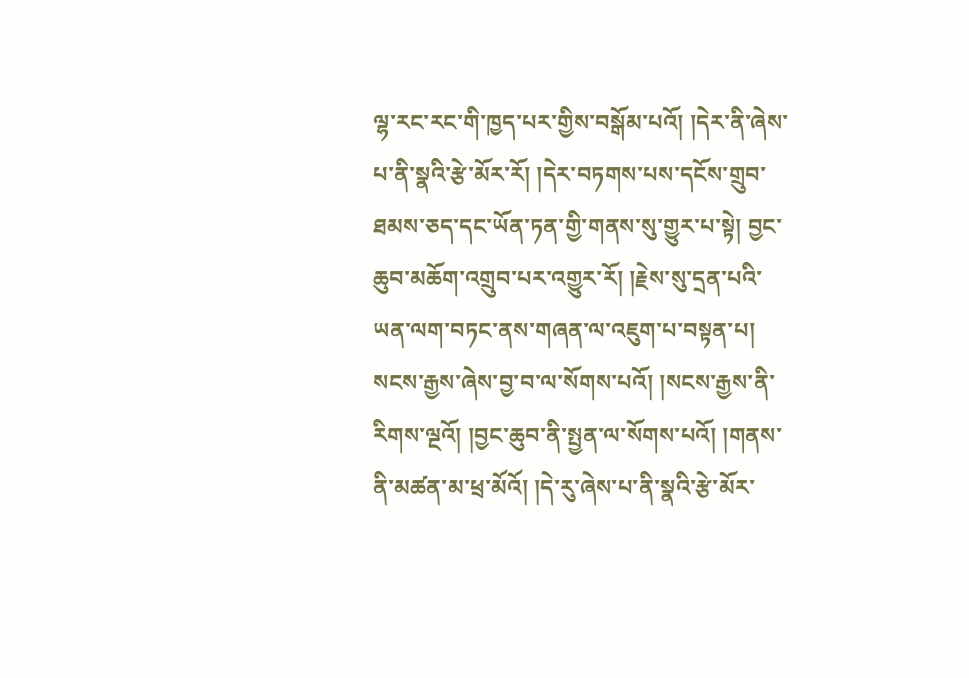ལྷ་རང་རང་གི་ཁྱད་པར་གྱིས་བསྒོམ་པའོ། །དེར་ནི་ཞེས་པ་ནི་སྣའི་རྩེ་མོར་རོ། །དེར་བཏགས་པས་དངོས་གྲུབ་ཐམས་ཅད་དང་ཡོན་ཏན་གྱི་གནས་སུ་གྱུར་པ་སྟེ། བྱང་ཆུབ་མཆོག་འགྲུབ་པར་འགྱུར་རོ། །རྗེས་སུ་དྲན་པའི་ཡན་ལག་བཏང་ནས་གཞན་ལ་འཇུག་པ་བསྟན་པ། སངས་རྒྱས་ཞེས་བྱ་བ་ལ་སོགས་པའོ། །སངས་རྒྱས་ནི་རིགས་ལྔའོ། །བྱང་ཆུབ་ནི་སྤྱན་ལ་སོགས་པའོ། །གནས་ནི་མཚན་མ་ཕྲ་མོའོ། །དེ་རུ་ཞེས་པ་ནི་སྣའི་རྩེ་མོར་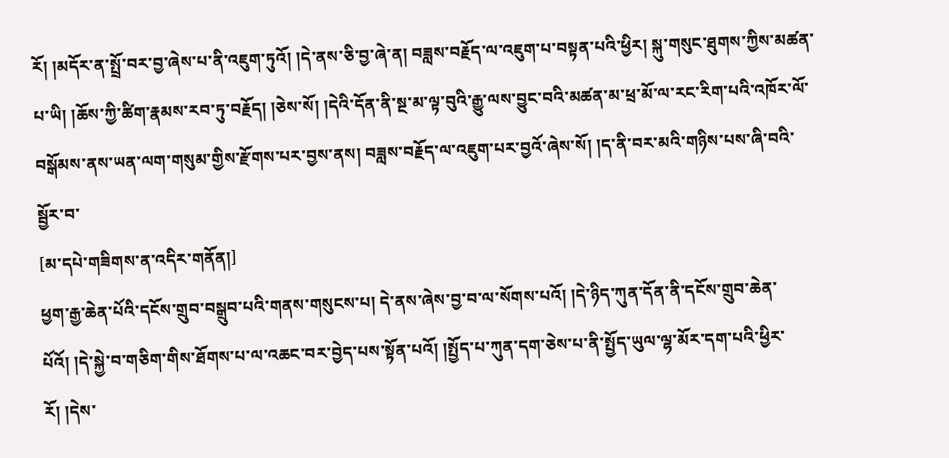རོ། །མདོར་ན་སྤྲོ་བར་བྱ་ཞེས་པ་ནི་འཇུག་ཏུའོ། །དེ་ནས་ཅི་བྱ་ཞེ་ན། བཟླས་བརྗོད་ལ་འཇུག་པ་བསྟན་པའི་ཕྱིར། སྐུ་གསུང་ཐུགས་ཀྱིས་མཚན་པ་ཡི། །ཆོས་ཀྱི་ཚིག་རྣམས་རབ་ཏུ་བརྗོད། །ཅེས་སོ། །དེའི་དོན་ནི་སྔ་མ་ལྟ་བུའི་རྒྱུ་ལས་བྱུང་བའི་མཚན་མ་ཕྲ་མོ་ལ་རང་རིག་པའི་འཁོར་ལོ་བསྒོམས་ནས་ཡན་ལག་གསུམ་གྱིས་རྫོགས་པར་བྱས་ནས། བཟླས་བརྗོད་ལ་འཇུག་པར་བྱའོ་ཞེས་སོ། །ད་ནི་བར་མའི་གཉིས་པས་ཞི་བའི་སྦྱོར་བ་
[མ་དཔེ་གཟིགས་ན་འདིར་གནོན།]
ཕྱག་རྒྱ་ཆེན་པོའི་དངོས་གྲུབ་བསྒྲུབ་པའི་གནས་གསུངས་པ། དེ་ནས་ཞེས་བྱ་བ་ལ་སོགས་པའོ། །དེ་ཉིད་ཀུན་དོན་ནི་དངོས་གྲུབ་ཆེན་པོའོ། །དེ་སྐྱེ་བ་གཅིག་གིས་ཐོགས་པ་ལ་འཆང་བར་བྱེད་པས་སྟོན་པའོ། །སྤྱོད་པ་ཀུན་དག་ཅེས་པ་ནི་སྤྱོད་ཡུལ་ལྷ་མོར་དག་པའི་ཕྱིར་རོ། །དེས་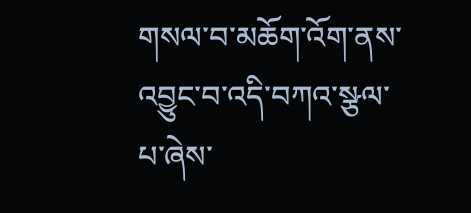གསལ་བ་མཆོག་འོག་ནས་འབྱུང་བ་འདི་བཀའ་སྩལ་པ་ཞེས་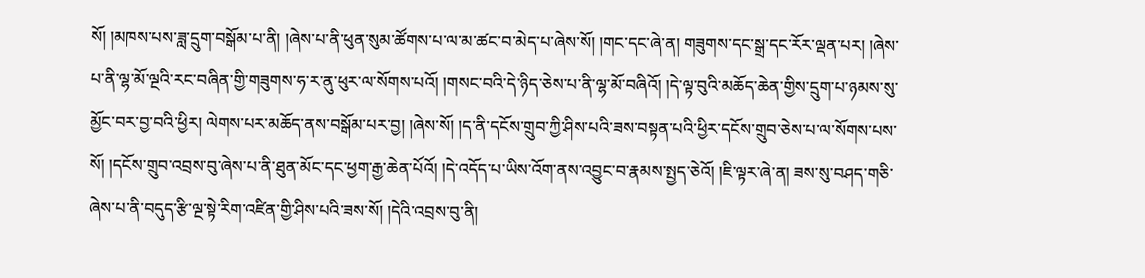སོ། །མཁས་པས་ཟླ་དྲུག་བསྒོམ་པ་ནི། །ཞེས་པ་ནི་ཕུན་སུམ་ཚོགས་པ་ལ་མ་ཚང་བ་མེད་པ་ཞེས་སོ། །གང་དང་ཞེ་ན། གཟུགས་དང་སྒྲ་དང་རོར་ལྡན་པར། །ཞེས་པ་ནི་ལྷ་མོ་ལྔའི་རང་བཞིན་གྱི་གཟུགས་ཧ་ར་ནུ་ཕུར་ལ་སོགས་པའོ། །གསང་བའི་དེ་ཉིད་ཅེས་པ་ནི་ལྷ་མོ་བཞིའོ། །དེ་ལྟ་བུའི་མཆོད་ཆེན་གྱིས་དྲུག་པ་ཉམས་སུ་མྱོང་བར་བྱ་བའི་ཕྱིར། ལེགས་པར་མཆོད་ནས་བསྒོམ་པར་བྱ། །ཞེས་སོ། །ད་ནི་དངོས་གྲུབ་ཀྱི་ཤིས་པའི་ཟས་བསྟན་པའི་ཕྱིར་དངོས་གྲུབ་ཅེས་པ་ལ་སོགས་པས་སོ། །དངོས་གྲུབ་འབྲས་བུ་ཞེས་པ་ནི་ཐུན་མོང་དང་ཕྱག་རྒྱ་ཆེན་པོའོ། །དེ་འདོད་པ་ཡིས་འོག་ནས་འབྱུང་བ་རྣམས་སྤྱད་ཅེའོ། །ཇི་ལྟར་ཞེ་ན། ཟས་སུ་བཤད་གཅི་ཞེས་པ་ནི་བདུད་རྩི་ལྔ་སྟེ་རིག་འཛིན་གྱི་ཤིས་པའི་ཟས་སོ། །དེའི་འབྲས་བུ་ནི།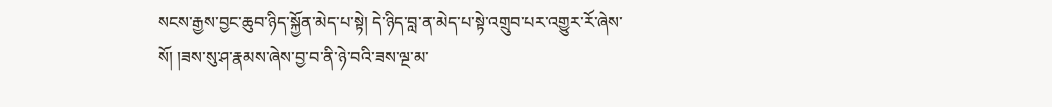སངས་རྒྱས་བྱང་ཆུབ་ཉིད་སྐྱོན་མེད་པ་སྟེ། དེ་ཉིད་བླ་ན་མེད་པ་སྟེ་འགྲུབ་པར་འགྱུར་རོ་ཞེས་སོ། །ཟས་སུ་ཤ་རྣམས་ཞེས་བྱ་བ་ནི་ཉེ་བའི་ཟས་ལྔ་མ་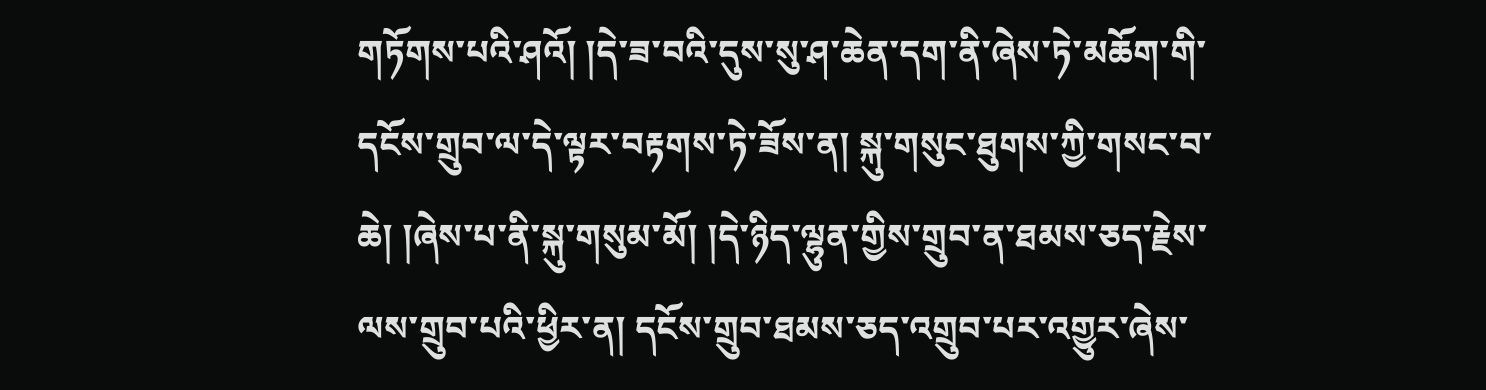གཏོགས་པའི་ཤའོ། །དེ་ཟ་བའི་དུས་སུ་ཤ་ཆེན་དག་ནི་ཞེས་ཏེ་མཆོག་གི་དངོས་གྲུབ་ལ་དེ་ལྟར་བརྟགས་ཏེ་ཟོས་ན། སྐུ་གསུང་ཐུགས་ཀྱི་གསང་བ་ཆེ། །ཞེས་པ་ནི་སྐུ་གསུམ་མོ། །དེ་ཉིད་ལྷུན་གྱིས་གྲུབ་ན་ཐམས་ཅད་རྗེས་ལས་གྲུབ་པའི་ཕྱིར་ན། དངོས་གྲུབ་ཐམས་ཅད་འགྲུབ་པར་འགྱུར་ཞེས་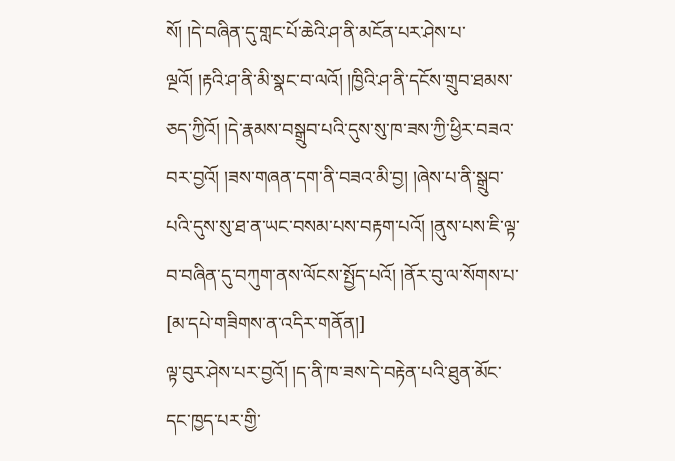སོ། །དེ་བཞིན་དུ་གླང་པོ་ཆེའི་ཤ་ནི་མངོན་པར་ཤེས་པ་ལྔའོ། །རྟའི་ཤ་ནི་མི་སྣང་བ་ལའོ། །ཁྱིའི་ཤ་ནི་དངོས་གྲུབ་ཐམས་ཅད་ཀྱིའོ། །དེ་རྣམས་བསྒྲུབ་པའི་དུས་སུ་ཁ་ཟས་ཀྱི་ཕྱིར་བཟའ་བར་བྱའོ། །ཟས་གཞན་དག་ནི་བཟའ་མི་བྱ། །ཞེས་པ་ནི་སྒྲུབ་པའི་དུས་སུ་ཐ་ན་ཡང་བསམ་པས་བརྟག་པའོ། །ནུས་པས་ཇི་ལྟ་བ་བཞིན་དུ་བཀུག་ནས་ལོངས་སྤྱོད་པའོ། །ནོར་བུ་ལ་སོགས་པ་
[མ་དཔེ་གཟིགས་ན་འདིར་གནོན།]
ལྟ་བུར་ཤེས་པར་བྱའོ། །ད་ནི་ཁ་ཟས་དེ་བརྟེན་པའི་ཐུན་མོང་དང་ཁྱད་པར་གྱི་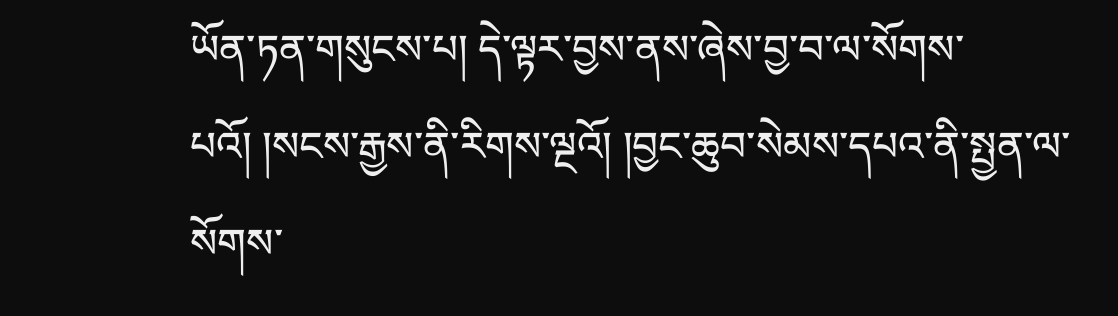ཡོན་ཏན་གསུངས་པ། དེ་ལྟར་བྱས་ནས་ཞེས་བྱ་བ་ལ་སོགས་པའོ། །སངས་རྒྱས་ནི་རིགས་ལྔའོ། །བྱང་ཆུབ་སེམས་དཔའ་ནི་སྤྱན་ལ་སོགས་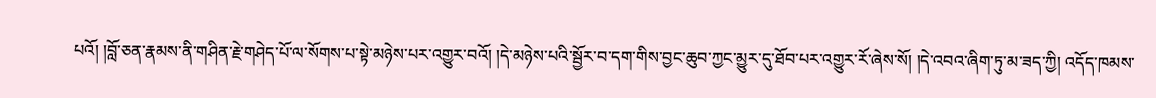པའོ། །བློ་ཅན་རྣམས་ནི་གཤིན་རྗེ་གཤེད་པོ་ལ་སོགས་པ་སྟེ་མཉེས་པར་འགྱུར་བའོ། །དེ་མཉེས་པའི་སྦྱོར་བ་དག་གིས་བྱང་ཆུབ་ཀྱང་མྱུར་དུ་ཐོབ་པར་འགྱུར་རོ་ཞེས་སོ། །དེ་འབའ་ཞིག་ཏུ་མ་ཟད་ཀྱི། འདོད་ཁམས་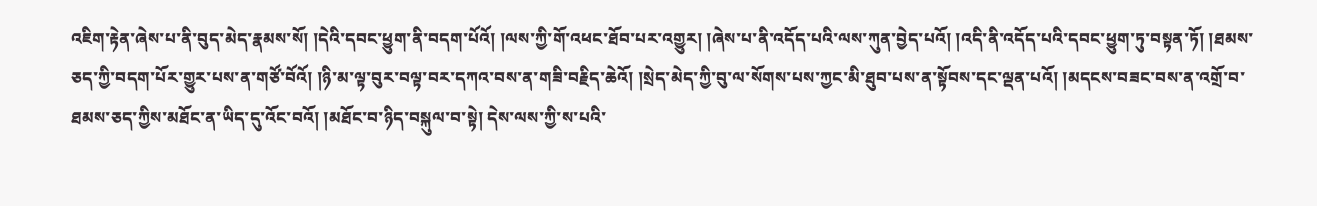འཇིག་རྟེན་ཞེས་པ་ནི་བུད་མེད་རྣམས་སོ། །དེའི་དབང་ཕྱུག་ནི་བདག་པོའོ། །ལས་ཀྱི་གོ་འཕང་ཐོབ་པར་འགྱུར། །ཞེས་པ་ནི་འདོད་པའི་ལས་ཀུན་བྱེད་པའོ། །འདི་ནི་འདོད་པའི་དབང་ཕྱུག་ཏུ་བསྟན་ཏོ། །ཐམས་ཅད་ཀྱི་བདག་པོར་གྱུར་པས་ན་གཙོ་བོའོ། །ཉི་མ་ལྟ་བུར་བལྟ་བར་དཀའ་བས་ན་གཟི་བརྗིད་ཆེའོ། །སྲེད་མེད་ཀྱི་བུ་ལ་སོགས་པས་ཀྱང་མི་ཐུབ་པས་ན་སྟོབས་དང་ལྡན་པའོ། །མདངས་བཟང་བས་ན་འགྲོ་བ་ཐམས་ཅད་ཀྱིས་མཐོང་ན་ཡིད་དུ་འོང་བའོ། །མཐོང་བ་ཉིད་བསྐུལ་བ་སྟེ། དེས་ལས་ཀྱི་ས་པའི་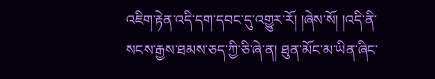འཇིག་རྟེན་འདི་དག་དབང་དུ་འགྱུར་རོ། །ཞེས་སོ། །འདི་ནི་སངས་རྒྱས་ཐམས་ཅད་ཀྱི་ཅི་ཞེ་ན། ཐུན་མོང་མ་ཡིན་ཞིང་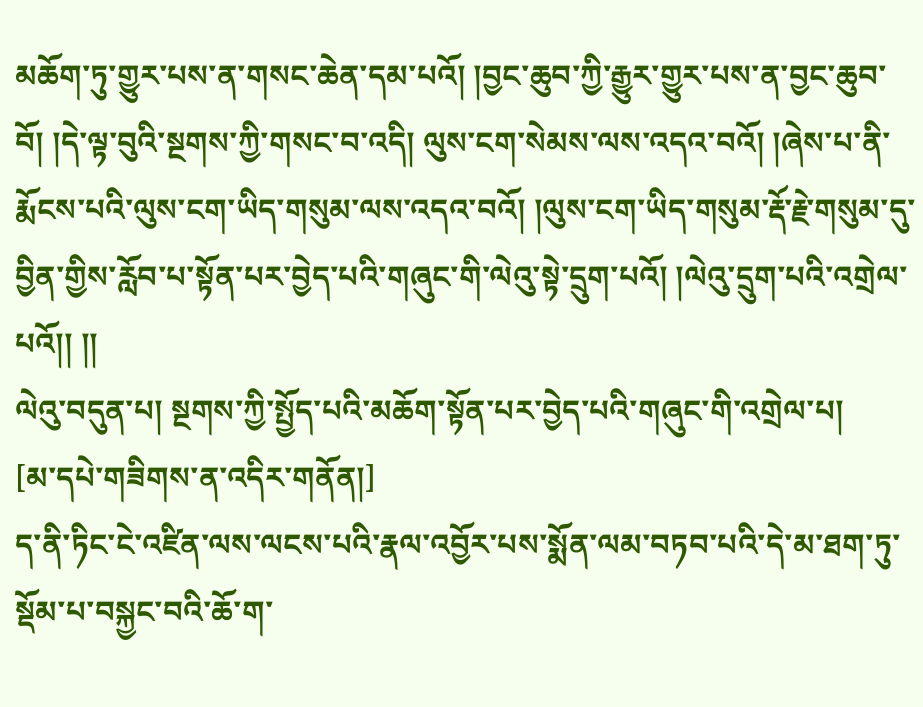མཆོག་ཏུ་གྱུར་པས་ན་གསང་ཆེན་དམ་པའོ། །བྱང་ཆུབ་ཀྱི་རྒྱུར་གྱུར་པས་ན་བྱང་ཆུབ་བོ། །དེ་ལྟ་བུའི་སྔགས་ཀྱི་གསང་བ་འདི། ལུས་ངག་སེམས་ལས་འདའ་བའོ། །ཞེས་པ་ནི་རྨོངས་པའི་ལུས་ངག་ཡིད་གསུམ་ལས་འདའ་བའོ། །ལུས་ངག་ཡིད་གསུམ་རྡོ་རྗེ་གསུམ་དུ་བྱིན་གྱིས་རློབ་པ་སྟོན་པར་བྱེད་པའི་གཞུང་གི་ལེའུ་སྟེ་དྲུག་པའོ། །ལེའུ་དྲུག་པའི་འགྲེལ་པའོ།། །།
ལེའུ་བདུན་པ། སྔགས་ཀྱི་སྤྱོད་པའི་མཆོག་སྟོན་པར་བྱེད་པའི་གཞུང་གི་འགྲེལ་པ།
[མ་དཔེ་གཟིགས་ན་འདིར་གནོན།]
ད་ནི་ཏིང་ངེ་འཛིན་ལས་ལངས་པའི་རྣལ་འབྱོར་པས་སྨོན་ལམ་བཏབ་པའི་དེ་མ་ཐག་ཏུ་སྡོམ་པ་བསྐྱང་བའི་ཆོ་ག་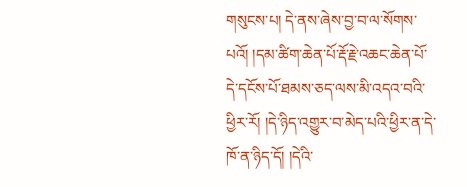གསུངས་པ། དེ་ནས་ཞེས་བྱ་བ་ལ་སོགས་པའོ། །དམ་ཚིག་ཆེན་པོ་རྡོ་རྗེ་འཆང་ཆེན་པོ་དེ་དངོས་པོ་ཐམས་ཅད་ལས་མི་འདའ་བའི་ཕྱིར་རོ། །དེ་ཉིད་འགྱུར་བ་མེད་པའི་ཕྱིར་ན་དེ་ཁོ་ན་ཉིད་དོ། །དེའི་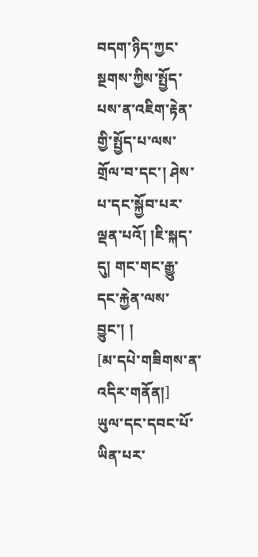བདག་ཉིད་ཀྱང་སྔགས་ཀྱིས་སྤྱོད་པས་ན་འཇིག་རྟེན་གྱི་སྤྱོད་པ་ལས་གྲོལ་བ་དང་། ཤེས་པ་དང་སྐྱོབ་པར་ལྡན་པའོ། །ཇི་སྐད་དུ། གང་གང་རྒྱུ་དང་རྐྱེན་ལས་བྱུང་། །
[མ་དཔེ་གཟིགས་ན་འདིར་གནོན།]
ཡུལ་དང་དབང་པོ་ཡིན་པར་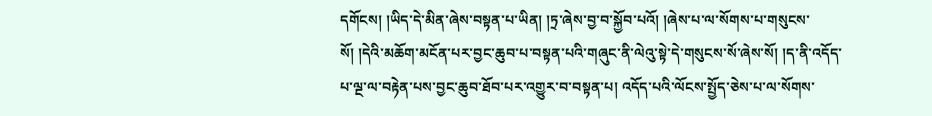དགོངས། །ཡིད་དེ་མིན་ཞེས་བསྟན་པ་ཡིན། །ཏྲ་ཞེས་བྱ་བ་སྐྱོབ་པའོ། །ཞེས་པ་ལ་སོགས་པ་གསུངས་སོ། །དེའི་མཆོག་མངོན་པར་བྱང་ཆུབ་པ་བསྟན་པའི་གཞུང་ནི་ལེའུ་སྟེ་དེ་གསུངས་སོ་ཞེས་སོ། །ད་ནི་འདོད་པ་ལྔ་ལ་བརྟེན་པས་བྱང་ཆུབ་ཐོབ་པར་འགྱུར་བ་བསྟན་པ། འདོད་པའི་ལོངས་སྤྱོད་ཅེས་པ་ལ་སོགས་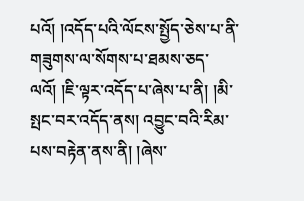པའོ། །འདོད་པའི་ལོངས་སྤྱོད་ཅེས་པ་ནི་གཟུགས་ལ་སོགས་པ་ཐམས་ཅད་ལའོ། །ཇི་ལྟར་འདོད་པ་ཞེས་པ་ནི། །མི་སྤང་བར་འདོད་ནས། འབྱུང་བའི་རིམ་པས་བརྟེན་ནས་ནི། །ཞེས་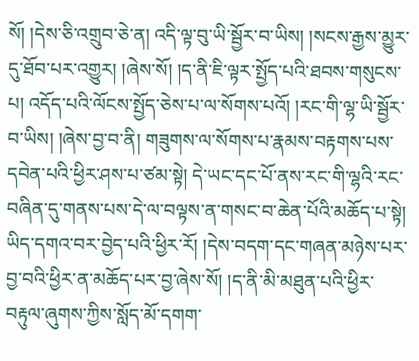སོ། །དེས་ཅི་འགྲུབ་ཅེ་ན། འདི་ལྟ་བུ་ཡི་སྦྱོར་བ་ཡིས། །སངས་རྒྱས་མྱུར་དུ་ཐོབ་པར་འགྱུར། །ཞེས་སོ། །ད་ནི་ཇི་ལྟར་སྤྱོད་པའི་ཐབས་གསུངས་པ། འདོད་པའི་ལོངས་སྤྱོད་ཅེས་པ་ལ་སོགས་པའོ། །རང་གི་ལྷ་ཡི་སྦྱོར་བ་ཡིས། །ཞེས་བྱ་བ་ནི། གཟུགས་ལ་སོགས་པ་རྣམས་བརྟགས་པས་དབེན་པའི་ཕྱིར་ཤས་པ་ཙམ་སྟེ། དེ་ཡང་དང་པོ་ནས་རང་གི་ལྷའི་རང་བཞིན་དུ་གནས་པས་དེ་ལ་བལྟས་ན་གསང་བ་ཆེན་པོའི་མཆོད་པ་སྟེ། ཡིད་དགའ་བར་བྱེད་པའི་ཕྱིར་རོ། །དེས་བདག་དང་གཞན་མཉེས་པར་བྱ་བའི་ཕྱིར་ན་མཆོད་པར་བྱ་ཞེས་སོ། །ད་ནི་མི་མཐུན་པའི་ཕྱིར་བརྟུལ་ཞུགས་ཀྱིས་སློད་མོ་དགག་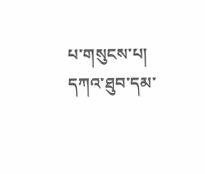པ་གསུངས་པ། དཀའ་ཐུབ་དམ་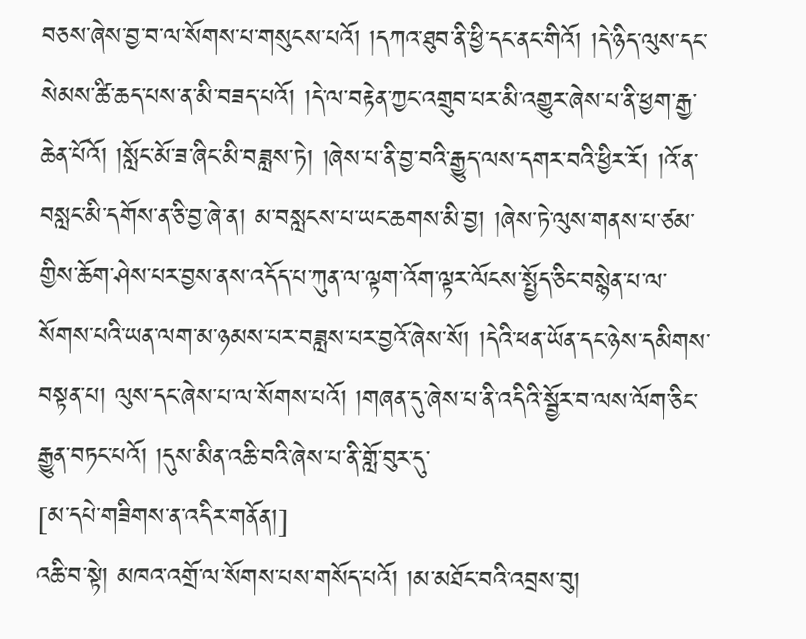བཅས་ཞེས་བྱ་བ་ལ་སོགས་པ་གསུངས་པའོ། །དཀའ་ཐུབ་ནི་ཕྱི་དང་ནང་གིའོ། །དེ་ཉིད་ལུས་དང་སེམས་ཚི་ཆད་པས་ན་མི་བཟད་པའོ། །དེ་ལ་བརྟེན་ཀྱང་འགྲུབ་པར་མི་འགྱུར་ཞེས་པ་ནི་ཕྱག་རྒྱ་ཆེན་པོའོ། །སློང་མོ་ཟ་ཞིང་མི་བཟླས་ཏེ། །ཞེས་པ་ནི་བྱ་བའི་རྒྱུད་ལས་དགར་བའི་ཕྱིར་རོ། །འོ་ན་བསླང་མི་དགོས་ན་ཅི་བྱ་ཞེ་ན། མ་བསླངས་པ་ཡང་ཆགས་མི་བྱ། །ཞེས་ཏེ་ལུས་གནས་པ་ཙམ་གྱིས་ཆོག་ཤེས་པར་བྱས་ནས་འདོད་པ་ཀུན་ལ་ལྟག་འོག་ལྟར་ལོངས་སྤྱོད་ཅིང་བསྙེན་པ་ལ་སོགས་པའི་ཡན་ལག་མ་ཉམས་པར་བཟླས་པར་བྱའོ་ཞེས་སོ། །དེའི་ཕན་ཡོན་དང་ཉེས་དམིགས་བསྟན་པ། ལུས་དང་ཞེས་པ་ལ་སོགས་པའོ། །གཞན་དུ་ཞེས་པ་ནི་འདིའི་སྦྱོར་བ་ལས་ལོག་ཅིང་རྒྱུན་བཏང་པའོ། །དུས་མིན་འཆི་བའི་ཞེས་པ་ནི་གློ་བུར་དུ་
[མ་དཔེ་གཟིགས་ན་འདིར་གནོན།]
འཆི་བ་སྟེ། མཁའ་འགྲོ་ལ་སོགས་པས་གསོད་པའོ། །མ་མཐོང་བའི་འབྲས་བུ།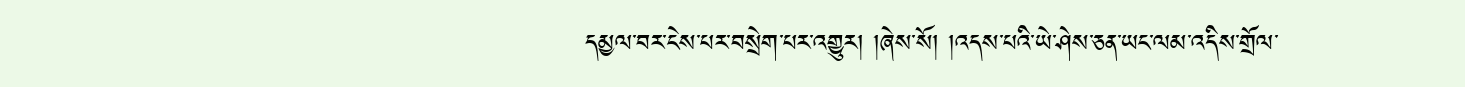དམྱལ་བར་ངེས་པར་བསྲེག་པར་འགྱུར། །ཞེས་སོ། །འདས་པའི་ཡེ་ཤེས་ཅན་ཡང་ལམ་འདིས་གྲོལ་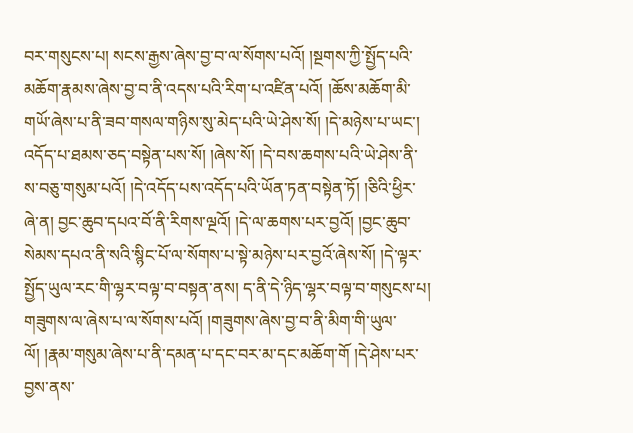བར་གསུངས་པ། སངས་རྒྱས་ཞེས་བྱ་བ་ལ་སོགས་པའོ། །སྔགས་ཀྱི་སྤྱོད་པའི་མཆོག་རྣམས་ཞེས་བྱ་བ་ནི་འདས་པའི་རིག་པ་འཛིན་པའོ། །ཆོས་མཆོག་མི་གཡོ་ཞེས་པ་ནི་ཟབ་གསལ་གཉིས་སུ་མེད་པའི་ཡེ་ཤེས་སོ། །དེ་མཉེས་པ་ཡང་། འདོད་པ་ཐམས་ཅད་བསྟེན་པས་སོ། །ཞེས་སོ། །དེ་བས་ཆགས་པའི་ཡེ་ཤེས་ནི་ས་བཅུ་གསུམ་པའོ། །དེ་འདོད་པས་འདོད་པའི་ཡོན་ཏན་བསྟེན་ཏོ། །ཅིའི་ཕྱིར་ཞེ་ན། བྱང་ཆུབ་དཔའ་བོ་ནི་རིགས་ལྔའོ། །དེ་ལ་ཆགས་པར་བྱའོ། །བྱང་ཆུབ་སེམས་དཔའ་ནི་སའི་སྙིང་པོ་ལ་སོགས་པ་སྟེ་མཉེས་པར་བྱའོ་ཞེས་སོ། །དེ་ལྟར་སྤྱོད་ཡུལ་རང་གི་ལྷར་བལྟ་བ་བསྟན་ནས། ད་ནི་དེ་ཉིད་ལྷར་བལྟ་བ་གསུངས་པ། གཟུགས་ལ་ཞེས་པ་ལ་སོགས་པའོ། །གཟུགས་ཞེས་བྱ་བ་ནི་མིག་གི་ཡུལ་ལོ། །རྣམ་གསུམ་ཞེས་པ་ནི་དམན་པ་དང་བར་མ་དང་མཆོག་གོ །དེ་ཤེས་པར་བྱས་ནས་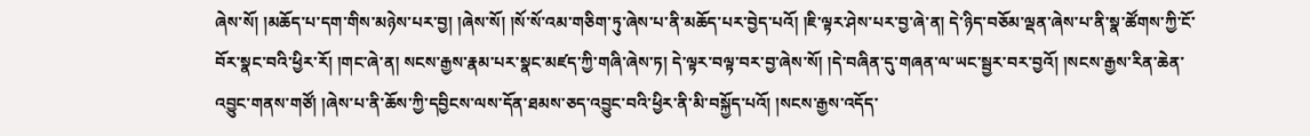ཞེས་སོ། །མཆོད་པ་དག་གིས་མཉེས་པར་བྱ། །ཞེས་སོ། །སོ་སོ་འམ་གཅིག་ཏུ་ཞེས་པ་ནི་མཆོད་པར་བྱེད་པའོ། །ཇི་ལྟར་ཤེས་པར་བྱ་ཞེ་ན། དེ་ཉིད་བཅོམ་ལྡན་ཞེས་པ་ནི་སྣ་ཚོགས་ཀྱི་ངོ་བོར་སྣང་བའི་ཕྱིར་རོ། །གང་ཞེ་ན། སངས་རྒྱས་རྣམ་པར་སྣང་མཛད་ཀྱི་གཞི་ཞེས་ཏ། དེ་ལྟར་བལྟ་བར་བྱ་ཞེས་སོ། །དེ་བཞིན་དུ་གཞན་ལ་ཡང་སྦྱར་བར་བྱའོ། །སངས་རྒྱས་རིན་ཆེན་འབྱུང་གནས་གཙོ། །ཞེས་པ་ནི་ཆོས་ཀྱི་དབྱིངས་ལས་དོན་ཐམས་ཅད་འབྱུང་བའི་ཕྱིར་ནི་མི་བསྐྱོད་པའོ། །སངས་རྒྱས་འདོད་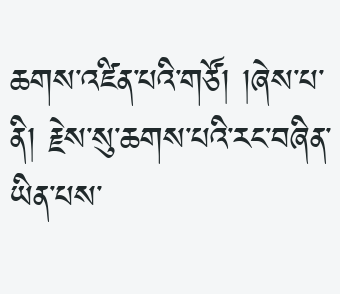ཆགས་འཛིན་པའི་གཙོ། །ཞེས་པ་ནི། རྗེས་སུ་ཆགས་པའི་རང་བཞིན་ཡིན་པས་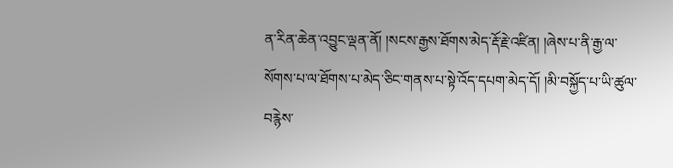ན་རིན་ཆེན་འབྱུང་ལྡན་ནོ། །སངས་རྒྱས་ཐོགས་མེད་རྡོ་རྗེ་འཛིན། །ཞེས་པ་ནི་རྒྱ་ལ་སོགས་པ་ལ་ཐོགས་པ་མེད་ཅིང་གནས་པ་སྟེ་འོད་དཔག་མེད་དོ། །མི་བསྐྱོད་པ་ཡི་ཚུལ་བརྙེས་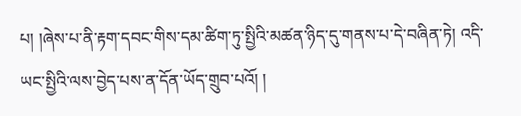པ། །ཞེས་པ་ནི་རྟག་དབང་གིས་དམ་ཚིག་ཏུ་སྤྱིའི་མཚན་ཉིད་དུ་གནས་པ་དེ་བཞིན་ཏེ། འདི་ཡང་སྤྱིའི་ལས་བྱེད་པས་ན་དོན་ཡོད་གྲུབ་པའོ། །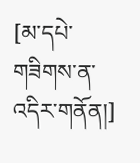[མ་དཔེ་གཟིགས་ན་འདིར་གནོན།]